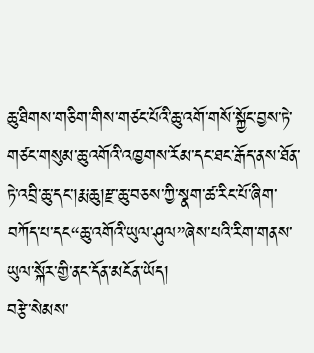ཆུ་ཐིགས་གཅིག་གིས་གཙང་པོའི་ཆུ་འགོ་གསོ་སྐྱོང་བྱས་ཏེ་གཙང་གསུམ་ཆུ་འགོའི་འཁྱགས་རོམ་དང་ཐང་རྒོད་ནས་ཐོན་ཏེ་འབྲི་ཆུ་དང་།རྨ་ཆུ།རྫ་ཆུ་བཅས་ཀྱི་སྣག་ཚ་རིང་པོ་ཞིག་བཀོད་པ་དང“ཆུ་འགོའི་ཡུལ་ཤུལ”ཞེས་པའི་རིག་གནས་ཡུལ་སྐོར་གྱི་ནང་དོན་མངོན་ཡོད།
བརྩེ་སེམས་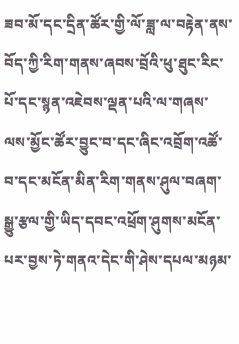ཟབ་མོ་དང་དྲིན་ཚོར་གྱི་ལོ་ཟླ་ལ་བརྟེན་ནས་བོད་ཀྱི་རིག་གནས་ཞབས་བྲོའི་ཕུ་ཐུང་རིང་པོ་དང་སྙན་འཇེབས་ལྡན་པའི་ལ་གཞས་ལས་མྱོང་ཚོར་བྱུང་བ་དང་ཞིང་འབྲོག་འཚོ་བ་དང་མངོན་མིན་རིག་གནས་ཤུལ་བཞག་སྒྱུ་རྩལ་གྱི་ཡིད་དབང་འཕྲོག་ཤུགས་མངོན་པར་བྱས་ཏེ་གནའ་དེང་གི་ཤེས་དཔལ་མཉམ་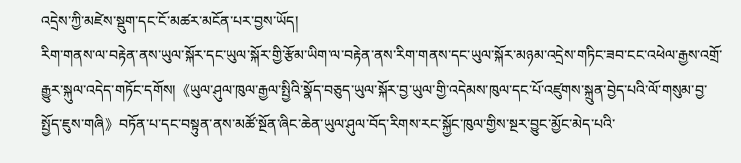འདྲེས་ཀྱི་མཛེས་སྡུག་དང་ངོ་མཚར་མངོན་པར་བྱས་ཡོད།
རིག་གནས་ལ་བརྟེན་ནས་ཡུལ་སྐོར་དང་ཡུལ་སྐོར་གྱི་རྩོམ་ཡིག་ལ་བརྟེན་ནས་རིག་གནས་དང་ཡུལ་སྐོར་མཉམ་འདྲེས་གཏིང་ཟབ་ངང་འཕེལ་རྒྱས་འགྲོ་རྒྱུར་སྐུལ་འདེད་གཏོང་དགོས།《ཡུལ་ཤུལ་ཁུལ་རྒྱལ་སྤྱིའི་སྣོད་བཅུད་ཡུལ་སྐོར་བྱ་ཡུལ་གྱི་འདེམས་ཁུལ་དང་པོ་འཛུགས་སྐྲུན་བྱེད་པའི་ལོ་གསུམ་བྱ་སྤྱོད་ཇུས་གཞི》བཏོན་པ་དང་བསྟུན་ནས་མཚོ་སྔོན་ཞིང་ཆེན་ཡུལ་ཤུལ་བོད་རིགས་རང་སྐྱོང་ཁུལ་གྱིས་སྔར་བྱུང་མྱོང་མེད་པའི་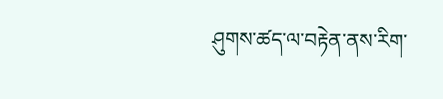ཤུགས་ཚད་ལ་བརྟེན་ནས་རིག་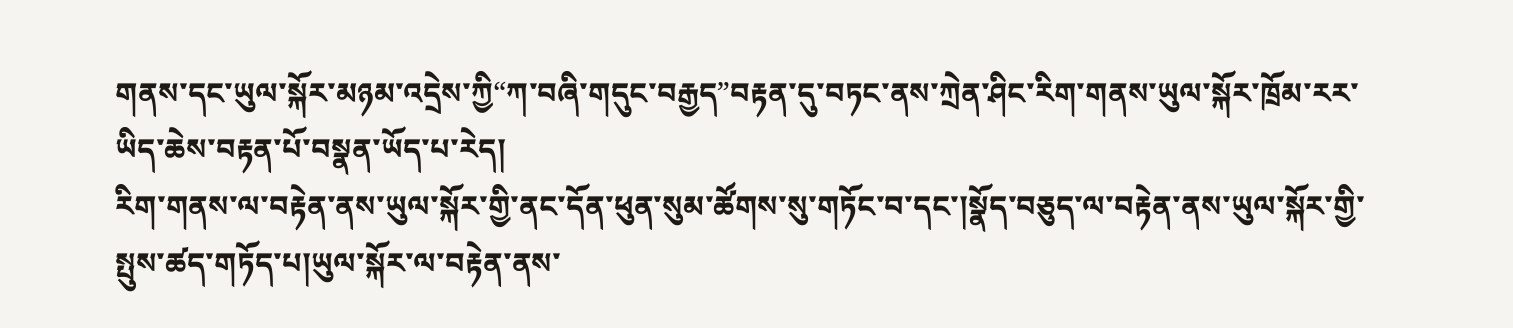གནས་དང་ཡུལ་སྐོར་མཉམ་འདྲེས་ཀྱི“ཀ་བཞི་གདུང་བརྒྱད”བརྟན་དུ་བཏང་ནས་ཀྲེན་ཤིང་རིག་གནས་ཡུལ་སྐོར་ཁྲོམ་རར་ཡིད་ཆེས་བརྟན་པོ་བསྣན་ཡོད་པ་རེད།
རིག་གནས་ལ་བརྟེན་ནས་ཡུལ་སྐོར་གྱི་ནང་དོན་ཕུན་སུམ་ཚོགས་སུ་གཏོང་བ་དང་།སྣོད་བཅུད་ལ་བརྟེན་ནས་ཡུལ་སྐོར་གྱི་སྤུས་ཚད་གཏོད་པ།ཡུལ་སྐོར་ལ་བརྟེན་ནས་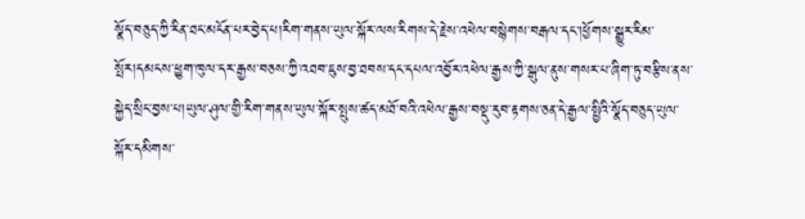སྣོད་བཅུད་ཀྱི་རིན་ཐང་མངོན་པར་བྱེད་པ།རིག་གནས་ཡུལ་སྐོར་ལས་རིགས་དེ་རྗེས་འཕེལ་བསྙེགས་བརྒལ་དང་།ཕྱོགས་སྒྱུར་རིམ་སྤོར།དམངས་ཕྱུག་ཁུལ་དར་རྒྱས་བཅས་ཀྱི་འཐབ་ཇུས་བྱ་ཐབས་དང་དཔལ་འབྱོར་འཕེལ་རྒྱས་ཀྱི་སྒུལ་ནུས་གསར་པ་ཞིག་ཏུ་བརྩིས་ནས་སྐྱེད་སྲིང་བྱས་པ།ཡུལ་ཤུལ་གྱི་རིག་གནས་ཡུལ་སྐོར་སྤུས་ཚད་མཐོ་བའི་འཕེལ་རྒྱས་བསྡུ་རུབ་རྟགས་ཅན་དེ་རྒྱལ་སྤྱིའི་སྣོད་བཅུད་ཡུལ་སྐོར་དམིགས་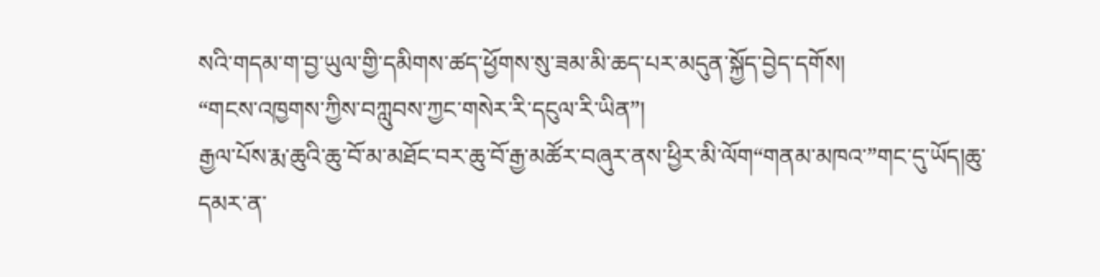སའི་གདམ་ག་བྱ་ཡུལ་གྱི་དམིགས་ཚད་ཕྱོགས་སུ་ཟམ་མི་ཆད་པར་མདུན་སྐྱོད་བྱེད་དགོས།
“གངས་འཁྱགས་ཀྱིས་བཀླུབས་ཀྱང་གསེར་རི་དངུལ་རི་ཡིན”།
རྒྱལ་པོས་རྨ་ཆུའི་ཆུ་བོ་མ་མཐོང་བར་ཆུ་བོ་རྒྱ་མཚོར་བཞུར་ནས་ཕྱིར་མི་ལོག“གནམ་མཁའ་”གང་དུ་ཡོད།ཆུ་དམར་ན་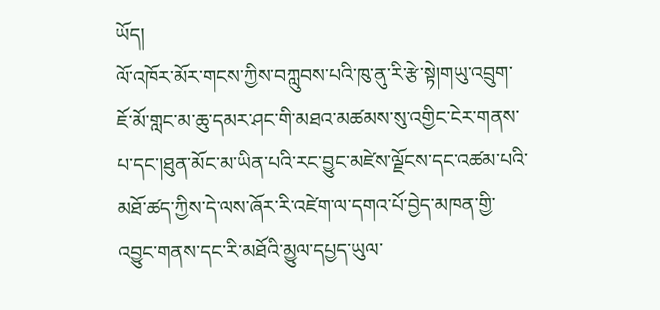ཡོད།
ལོ་འཁོར་མོར་གངས་ཀྱིས་བཀླུབས་པའི་ཁུ་ནུ་རི་རྩེ་སྟེ།གཡུ་འབྲུག་ཇོ་མོ་གླང་མ་ཆུ་དམར་ཤང་གི་མཐའ་མཚམས་སུ་འགྱིང་ངེར་གནས་པ་དང་།ཐུན་མོང་མ་ཡིན་པའི་རང་བྱུང་མཛེས་ལྗོངས་དང་འཚམ་པའི་མཐོ་ཚད་ཀྱིས་དེ་ལས་ཞོར་རི་འཛེག་ལ་དགའ་པོ་བྱེད་མཁན་གྱི་འབྱུང་གནས་དང་རི་མཐོའི་མྱུལ་དཔྱད་ཡུལ་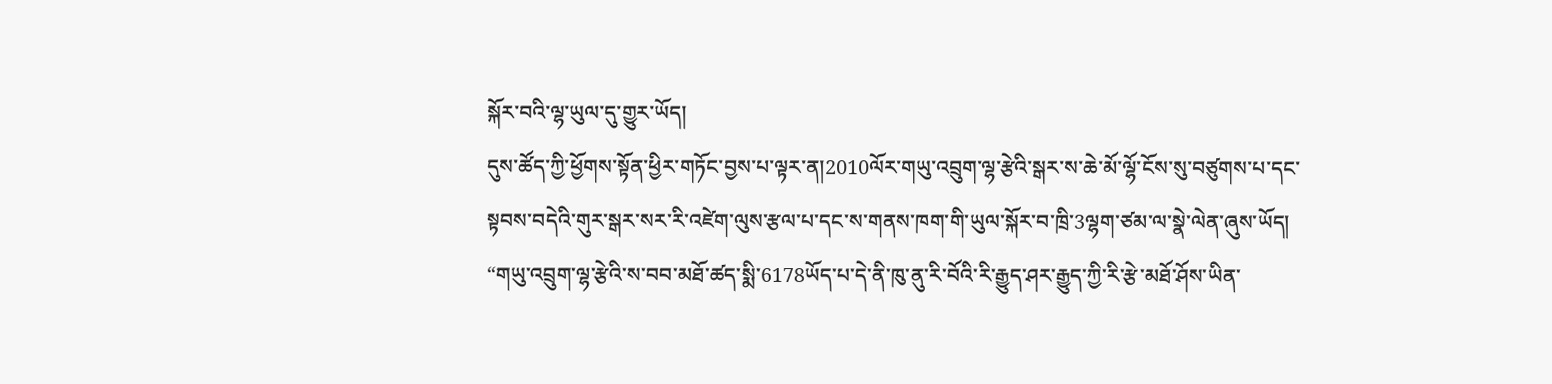སྐོར་བའི་ལྷ་ཡུལ་དུ་གྱུར་ཡོད།
དུས་ཚོད་ཀྱི་ཕྱོགས་སྟོན་ཕྱིར་གཏོང་བྱས་པ་ལྟར་ན།2010ལོར་གཡུ་འབྲུག་ལྷ་རྩེའི་སྒར་ས་ཆེ་མོ་ལྷོ་ངོས་སུ་བཙུགས་པ་དང་སྟབས་བདེའི་གུར་སྒར་སར་རི་འཛེག་ལུས་རྩལ་པ་དང་ས་གནས་ཁག་གི་ཡུལ་སྐོར་བ་ཁྲི་3ལྷག་ཙམ་ལ་སྣེ་ལེན་ཞུས་ཡོད།
“གཡུ་འབྲུག་ལྷ་རྩེའི་ས་བབ་མཐོ་ཚད་སྨི་6178ཡོད་པ་དེ་ནི་ཁུ་ནུ་རི་བོའི་རི་རྒྱུད་ཤར་རྒྱུད་ཀྱི་རི་རྩེ་མཐོ་ཤོས་ཡིན་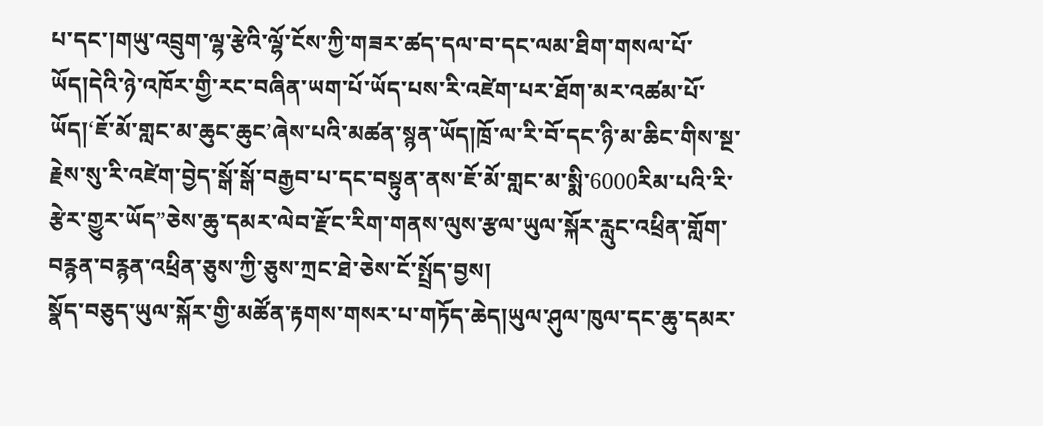པ་དང་།གཡུ་འབྲུག་ལྷ་རྩེའི་ལྷོ་ངོས་ཀྱི་གཟར་ཚད་དལ་བ་དང་ལམ་ཐིག་གསལ་པོ་ཡོད།དེའི་ཉེ་འཁོར་གྱི་རང་བཞིན་ཡག་པོ་ཡོད་པས་རི་འཛེག་པར་ཐོག་མར་འཚམ་པོ་ཡོད།‘ཇོ་མོ་གླང་མ་ཆུང་ཆུང’ཞེས་པའི་མཚན་སྙན་ཡོད།ཁྲོ་ལ་རི་བོ་དང་ཉི་མ་ཆིང་གིས་སྔ་རྗེས་སུ་རི་འཛེག་བྱེད་སྒོ་སྒོ་བརྒྱབ་པ་དང་བསྟུན་ནས་ཇོ་མོ་གླང་མ་སྨི་6000རིམ་པའི་རི་རྩེར་གྱུར་ཡོད”ཅེས་ཆུ་དམར་ལེབ་རྫོང་རིག་གནས་ལུས་རྩལ་ཡུལ་སྐོར་རླུང་འཕྲིན་གློག་བརྙན་བརྙན་འཕྲིན་ཅུས་ཀྱི་ཅུས་ཀྲང་ཐེ་ཅེས་ངོ་སྤྲོད་བྱས།
སྣོད་བཅུད་ཡུལ་སྐོར་གྱི་མཚོན་རྟགས་གསར་པ་གཏོད་ཆེད།ཡུལ་ཤུལ་ཁུལ་དང་ཆུ་དམར་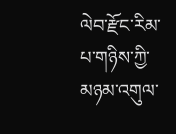ལེབ་རྫོང་རིམ་པ་གཉིས་ཀྱི་མཉམ་འགུལ་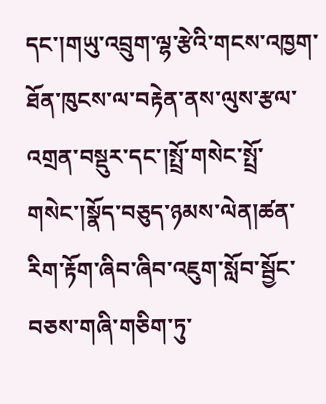དང་།གཡུ་འབྲུག་ལྷ་རྩེའི་གངས་འཁྱག་ཐོན་ཁུངས་ལ་བརྟེན་ནས་ལུས་རྩལ་འགྲན་བསྡུར་དང་།སྤྲོ་གསེང་སྤྲོ་གསེང་།སྣོད་བཅུད་ཉམས་ལེན།ཚན་རིག་རྟོག་ཞིབ་ཞིབ་འཇུག་སློབ་སྦྱོང་བཅས་གཞི་གཅིག་ཏུ་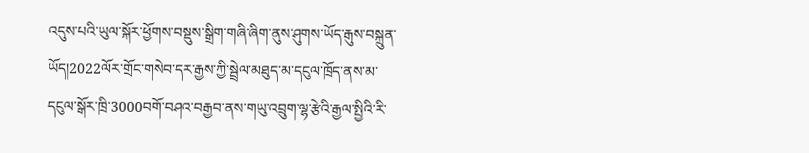འདུས་པའི་ཡུལ་སྐོར་ཕྱོགས་བསྡུས་སྒྲིག་གཞི་ཞིག་ནུས་ཤུགས་ཡོད་རྒུས་བསྐྲུན་ཡོད།2022ལོར་གྲོང་གསེབ་དར་རྒྱས་ཀྱི་སྦྲེལ་མཐུད་མ་དངུལ་ཁྲོད་ནས་མ་དངུལ་སྒོར་ཁྲི་3000བགོ་བཤའ་བརྒྱབ་ནས་གཡུ་འབྲུག་ལྷ་རྩེའི་རྒྱལ་སྤྱིའི་རི་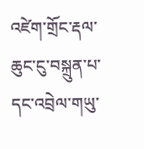འཛེག་གྲོང་རྡལ་ཆུང་ངུ་བསྐྲུན་པ་དང་འབྲེལ་གཡུ་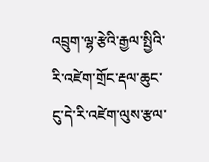འབྲུག་ལྷ་རྩེའི་རྒྱལ་སྤྱིའི་རི་འཛེག་གྲོང་རྡལ་ཆུང་ངུ་དེ་རི་འཛེག་ལུས་རྩལ་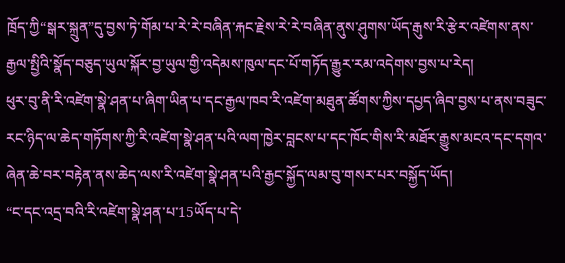ཁྲོད་ཀྱི“སྒར་སྐྲུན”དུ་བྱས་ཏེ་གོམ་པ་རེ་རེ་བཞིན་རྐང་རྗེས་རེ་རེ་བཞིན་ནུས་ཤུགས་ཡོད་རྒུས་རི་རྩེར་འཛེགས་ནས་རྒྱལ་སྤྱིའི་སྣོད་བཅུད་ཡུལ་སྐོར་བྱ་ཡུལ་གྱི་འདེམས་ཁུལ་དང་པོ་གཏོད་རྒྱུར་རམ་འདེགས་བྱས་པ་རེད།
ཕུར་བུ་ནི་རི་འཛེག་སྣེ་ཤན་པ་ཞིག་ཡིན་པ་དང་རྒྱལ་ཁབ་རི་འཛེག་མཐུན་ཚོགས་ཀྱིས་དཔྱད་ཞིབ་བྱས་པ་ནས་བཟུང་རང་ཉིད་ལ་ཆེད་གཏོགས་ཀྱི་རི་འཛེག་སྣེ་ཤན་པའི་ལག་ཁྱེར་བླངས་པ་དང་ཁོང་གིས་རི་མཐོར་རྒྱུས་མངའ་དང་དགའ་ཞེན་ཆེ་བར་བརྟེན་ནས་ཆེད་ལས་རི་འཛེག་སྣེ་ཤན་པའི་རྒྱང་སྐྱོད་ལམ་བུ་གསར་པར་བསྐྱོད་ཡོད།
“ང་དང་འདྲ་བའི་རི་འཛེག་སྣེ་ཤན་པ་15ཡོད་པ་དེ་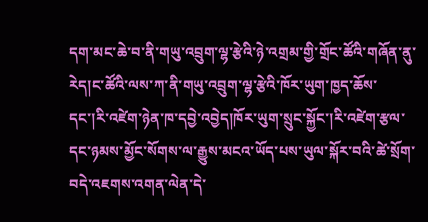དག་མང་ཆེ་བ་ནི་གཡུ་འབྲུག་ལྷ་རྩེའི་ཉེ་འགྲམ་གྱི་གྲོང་ཚོའི་གཞོན་ནུ་རེད།ང་ཚོའི་ལས་ཀ་ནི་གཡུ་འབྲུག་ལྷ་རྩེའི་ཁོར་ཡུག་ཁྱད་ཆོས་དང་།རི་འཛེག་ཉེན་ཁ་དབྱེ་འབྱེད།ཁོར་ཡུག་སྲུང་སྐྱོང་།རི་འཛེག་རྩལ་དང་ཉམས་མྱོང་སོགས་ལ་རྒྱུས་མངའ་ཡོད་པས་ཡུལ་སྐོར་བའི་ཚེ་སྲོག་བདེ་འཇགས་འགན་ལེན་དེ་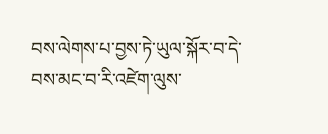བས་ལེགས་པ་བྱས་ཏེ་ཡུལ་སྐོར་བ་དེ་བས་མང་བ་རི་འཛེག་ལུས་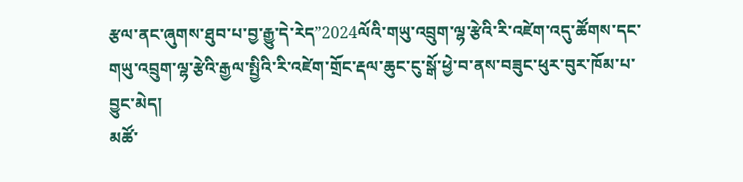རྩལ་ནང་ཞུགས་ཐུབ་པ་བྱ་རྒྱུ་དེ་རེད”2024ལོའི་གཡུ་འབྲུག་ལྷ་རྩེའི་རི་འཛེག་འདུ་ཚོགས་དང་གཡུ་འབྲུག་ལྷ་རྩེའི་རྒྱལ་སྤྱིའི་རི་འཛེག་གྲོང་རྡལ་ཆུང་ངུ་སྒོ་ཕྱེ་བ་ནས་བཟུང་ཕུར་བུར་ཁོམ་པ་བྱུང་མེད།
མཚོ་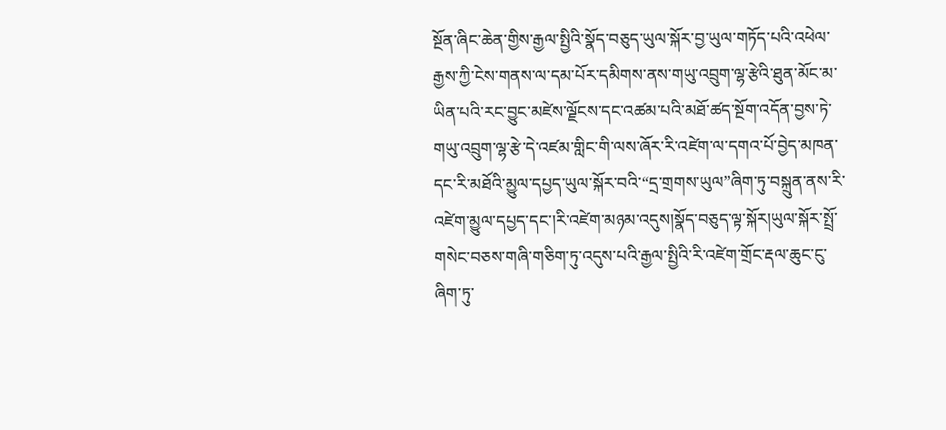སྔོན་ཞིང་ཆེན་གྱིས་རྒྱལ་སྤྱིའི་སྣོད་བཅུད་ཡུལ་སྐོར་བྱ་ཡུལ་གཏོད་པའི་འཕེལ་རྒྱས་ཀྱི་ངེས་གནས་ལ་དམ་པོར་དམིགས་ནས་གཡུ་འབྲུག་ལྷ་རྩེའི་ཐུན་མོང་མ་ཡིན་པའི་རང་བྱུང་མཛེས་ལྗོངས་དང་འཚམ་པའི་མཐོ་ཚད་སྔོག་འདོན་བྱས་ཏེ་གཡུ་འབྲུག་ལྷ་རྩེ་དེ་འཛམ་གླིང་གི་ལས་ཞོར་རི་འཛེག་ལ་དགའ་པོ་བྱེད་མཁན་དང་རི་མཐོའི་མྱུལ་དཔྱད་ཡུལ་སྐོར་བའི་“དྲ་གྲགས་ཡུལ”ཞིག་ཏུ་བསྐྲུན་ནས་རི་འཛེག་མྱུལ་དཔྱད་དང་།རི་འཛེག་མཉམ་འདུས།སྣོད་བཅུད་ལྟ་སྐོར།ཡུལ་སྐོར་སྤྲོ་གསེང་བཅས་གཞི་གཅིག་ཏུ་འདུས་པའི་རྒྱལ་སྤྱིའི་རི་འཛེག་གྲོང་རྡལ་ཆུང་ངུ་ཞིག་ཏུ་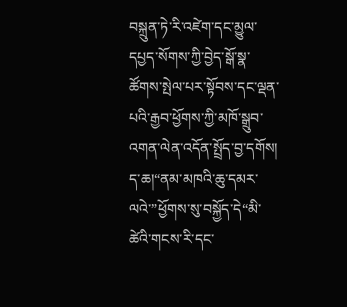བསྐྲུན་ཏེ་རི་འཛེག་དང་མྱུལ་དཔྱད་སོགས་ཀྱི་བྱེད་སྒོ་སྣ་ཚོགས་སྤེལ་པར་སྟོབས་དང་ལྡན་པའི་རྒྱབ་ཕྱོགས་ཀྱི་མཁོ་སྒྲུབ་འགན་ལེན་འདོན་སྤྲོད་བྱ་དགོས།
ད་ཆ།“ནམ་མཁའི་ཆུ་དམར་ལའེ་”ཕྱོགས་སུ་བསྐྱོད་དེ“མི་ཚེའི་གངས་རི་དང་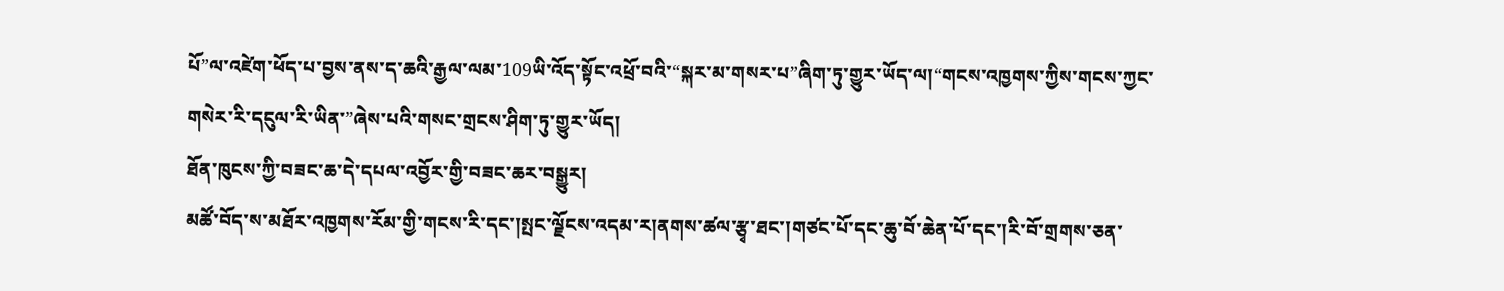པོ”ལ་འཛེག་ཕོད་པ་བྱས་ནས་ད་ཆའི་རྒྱལ་ལམ་109ཡི་འོད་སྟོང་འཕྲོ་བའི་“སྐར་མ་གསར་པ”ཞིག་ཏུ་གྱུར་ཡོད་ལ།“གངས་འཁྱགས་ཀྱིས་གངས་ཀྱང་གསེར་རི་དངུལ་རི་ཡིན་”ཞེས་པའི་གསང་གྲངས་ཤིག་ཏུ་གྱུར་ཡོད།
ཐོན་ཁུངས་ཀྱི་བཟང་ཆ་དེ་དཔལ་འབྱོར་གྱི་བཟང་ཆར་བསྒྱུར།
མཚོ་བོད་ས་མཐོར་འཁྱགས་རོམ་གྱི་གངས་རི་དང་།སྤང་ལྗོངས་འདམ་ར།ནགས་ཚལ་རྩྭ་ཐང་།གཙང་པོ་དང་ཆུ་བོ་ཆེན་པོ་དང་།རི་བོ་གྲགས་ཅན་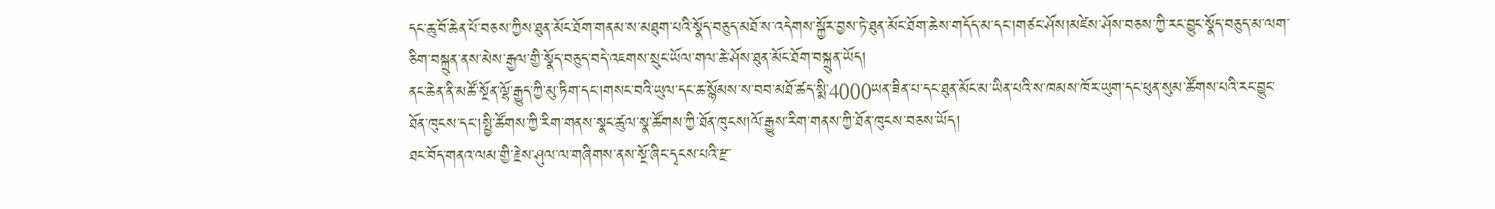དང་ཆུ་བོ་ཆེན་པོ་བཅས་ཀྱིས་ཐུན་མོང་ཐོག་གནམ་ས་མཐུག་པའི་སྣོད་བཅུད་མཐོ་ས་འདེགས་སྐྱོར་བྱས་ཏེ་ཐུན་མོང་ཐོག་ཆེས་གདོད་མ་དང་།གཙང་ཤོས།མཛེས་ཤོས་བཅས་ཀྱི་རང་བྱུང་སྣོད་བཅུད་མ་ལག་ཅིག་བསྐྲུན་ནས་མེས་རྒྱལ་གྱི་སྣོད་བཅུད་བདེ་འཇགས་སྲུང་ཡོལ་གལ་ཆེ་ཤོས་ཐུན་མོང་ཐོག་བསྐྲུན་ཡོད།
ནང་ཆེན་ནི་མཚོ་སྔོན་ལྷོ་རྒྱུད་ཀྱི་མུ་ཏིག་དང་།གསང་བའི་ཡུལ་དང་ཆ་སྙོམས་ས་བབ་མཐོ་ཚད་སྨི་4000ཡན་ཟིན་པ་དང་ཐུན་མོང་མ་ཡིན་པའི་ས་ཁམས་ཁོར་ཡུག་དང་ཕུན་སུམ་ཚོགས་པའི་རང་བྱུང་ཐོན་ཁུངས་དང་།སྤྱི་ཚོགས་ཀྱི་རིག་གནས་སྣང་ཚུལ་སྣ་ཚོགས་ཀྱི་ཐོན་ཁུངས།ལོ་རྒྱུས་རིག་གནས་ཀྱི་ཐོན་ཁུངས་བཅས་ཡོད།
ཐང་བོད་གནའ་ལམ་གྱི་རྗེས་ཤུལ་ལ་གཞིགས་ནས་སྔོ་ཞིང་དྭངས་པའི་རྫ་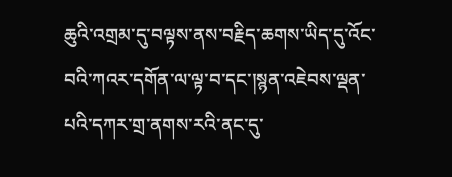ཆུའི་འགྲམ་དུ་བལྟས་ནས་བརྗིད་ཆགས་ཡིད་དུ་འོང་བའི་ཀའར་དགོན་ལ་ལྟ་བ་དང་།སྙན་འཇེབས་ལྡན་པའི་དཀར་གྲ་ནགས་རའི་ནང་དུ་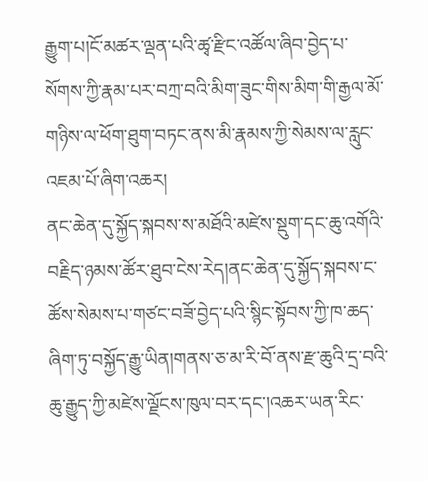རྒྱུག་པ།ངོ་མཚར་ལྡན་པའི་ཚྭ་རྫིང་འཚོལ་ཞིབ་བྱེད་པ་སོགས་ཀྱི་རྣམ་པར་བཀྲ་བའི་མིག་ཟུང་གིས་མིག་གི་རྒྱལ་མོ་གཉིས་ལ་ཕོག་ཐུག་བཏང་ནས་མི་རྣམས་ཀྱི་སེམས་ལ་རླུང་འཇམ་པོ་ཞིག་འཆར།
ནང་ཆེན་དུ་སྐྱོད་སྐབས་ས་མཐོའི་མཛེས་སྡུག་དང་ཆུ་འགོའི་བརྗིད་ཉམས་ཚོར་ཐུབ་ངེས་རེད།ནང་ཆེན་དུ་སྐྱོད་སྐབས་ང་ཚོས་སེམས་པ་གཙང་བཟོ་བྱེད་པའི་སྙིང་སྟོབས་ཀྱི་ཁ་ཆད་ཞིག་ཏུ་བསྐྱོད་རྒྱུ་ཡིན།གནས་ཅ་མ་རི་བོ་ནས་རྫ་ཆུའི་དྲ་བའི་ཆུ་རྒྱུད་ཀྱི་མཛེས་ལྗོངས་ཁུལ་བར་དང་།འཆར་ཡན་རིང་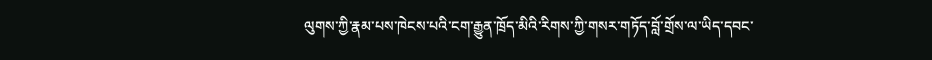ལུགས་ཀྱི་རྣམ་པས་ཁེངས་པའི་ངག་རྒྱུན་ཁྲོད་མིའི་རིགས་ཀྱི་གསར་གཏོད་བློ་གྲོས་ལ་ཡིད་དབང་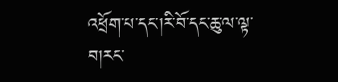འཕྲོག་པ་དང་།རི་བོ་དང་ཆུ་ལ་ལྟ་བ།རང་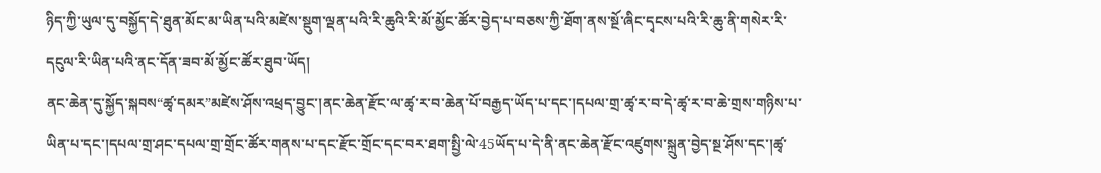ཉིད་ཀྱི་ཡུལ་དུ་བསྐྱོད་དེ་ཐུན་མོང་མ་ཡིན་པའི་མཛེས་སྡུག་ལྡན་པའི་རི་ཆུའི་རི་མོ་མྱོང་ཚོར་བྱེད་པ་བཅས་ཀྱི་ཐོག་ནས་སྔོ་ཞིང་དྭངས་པའི་རི་ཆུ་ནི་གསེར་རི་དངུལ་རི་ཡིན་པའི་ནང་དོན་ཟབ་མོ་མྱོང་ཚོར་ཐུབ་ཡོད།
ནང་ཆེན་དུ་སྐྱོད་སྐབས“ཚྭ་དམར”མཛེས་ཤོས་འཕྲད་བྱུང་།ནང་ཆེན་རྫོང་ལ་ཚྭ་ར་བ་ཆེན་པོ་བརྒྱད་ཡོད་པ་དང་།དཔལ་གྲ་ཚྭ་ར་བ་དེ་ཚྭ་ར་བ་ཆེ་གྲས་གཉིས་པ་ཡིན་པ་དང་།དཔལ་གྲ་ཤང་དཔལ་གྲ་གྲོང་ཚོར་གནས་པ་དང་རྫོང་གྲོང་དང་བར་ཐག་སྤྱི་ལེ་45ཡོད་པ་དེ་ནི་ནང་ཆེན་རྫོང་འཛུགས་སྐྲུན་བྱེད་སྔ་ཤོས་དང་།ཚྭ་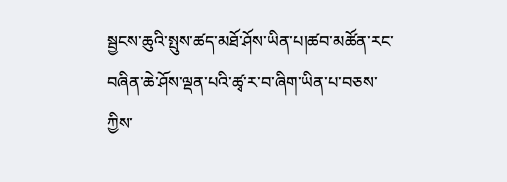སྦྱངས་ཆུའི་སྤུས་ཚད་མཐོ་ཤོས་ཡིན་པ།ཚབ་མཚོན་རང་བཞིན་ཆེ་ཤོས་ལྡན་པའི་ཚྭ་ར་བ་ཞིག་ཡིན་པ་བཅས་ཀྱིས་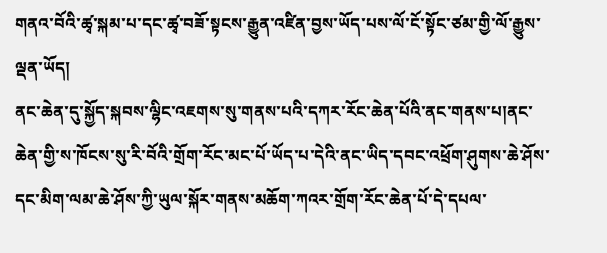གནའ་བོའི་ཚྭ་སྐམ་པ་དང་ཚྭ་བཟོ་སྟངས་རྒྱུན་འཛིན་བྱས་ཡོད་པས་ལོ་ངོ་སྟོང་ཙམ་གྱི་ལོ་རྒྱུས་ལྡན་ཡོད།
ནང་ཆེན་དུ་སྐྱོད་སྐབས་ལྷིང་འཇགས་སུ་གནས་པའི་དཀར་རོང་ཆེན་པོའི་ནང་གནས་པ།ནང་ཆེན་གྱི་ས་ཁོངས་སུ་རི་བོའི་གྲོག་རོང་མང་པོ་ཡོད་པ་དེའི་ནང་ཡིད་དབང་འཕྲོག་ཤུགས་ཆེ་ཤོས་དང་མིག་ལམ་ཆེ་ཤོས་ཀྱི་ཡུལ་སྐོར་གནས་མཆོག་ཀའར་གྲོག་རོང་ཆེན་པོ་དེ་དཔལ་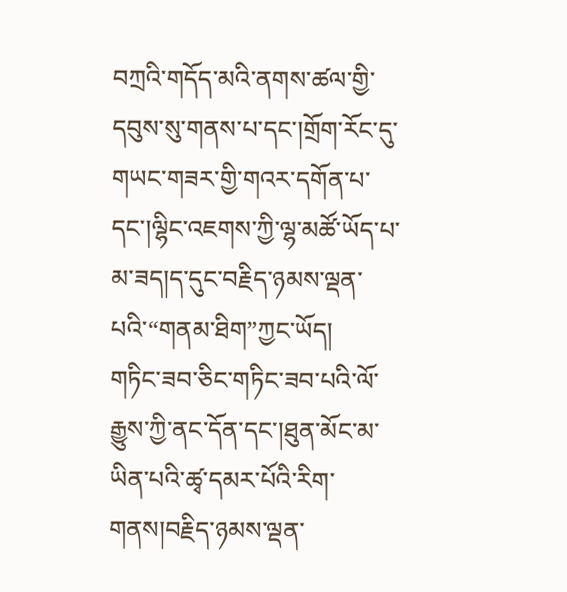བཀྲའི་གདོད་མའི་ནགས་ཚལ་གྱི་དབུས་སུ་གནས་པ་དང་།གྲོག་རོང་དུ་གཡང་གཟར་གྱི་གའར་དགོན་པ་དང་།ལྷིང་འཇགས་ཀྱི་ལྷ་མཚོ་ཡོད་པ་མ་ཟད།ད་དུང་བརྗིད་ཉམས་ལྡན་པའི་“གནམ་ཐིག”ཀྱང་ཡོད།
གཏིང་ཟབ་ཅིང་གཏིང་ཟབ་པའི་ལོ་རྒྱུས་ཀྱི་ནང་དོན་དང་།ཐུན་མོང་མ་ཡིན་པའི་ཚྭ་དམར་པོའི་རིག་གནས།བརྗིད་ཉམས་ལྡན་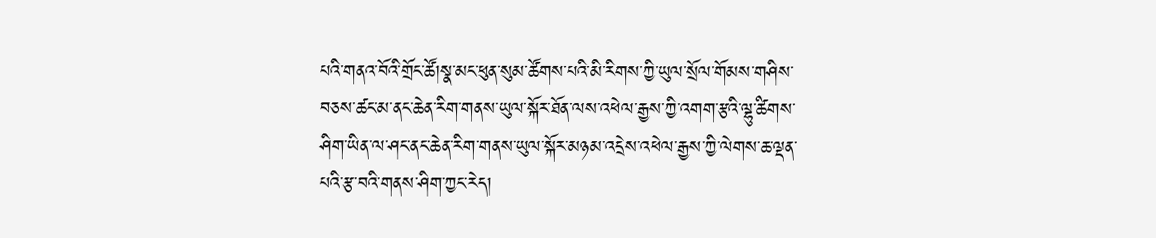པའི་གནའ་བོའི་གྲོང་ཚོ།སྣ་མང་ཕུན་སུམ་ཚོགས་པའི་མི་རིགས་ཀྱི་ཡུལ་སྲོལ་གོམས་གཤིས་བཅས་ཚང་མ་ནང་ཆེན་རིག་གནས་ཡུལ་སྐོར་ཐོན་ལས་འཕེལ་རྒྱས་ཀྱི་འགག་རྩའི་ལྷུ་ཚིགས་ཤིག་ཡིན་ལ་ཤང་ནང་ཆེན་རིག་གནས་ཡུལ་སྐོར་མཉམ་འདྲེས་འཕེལ་རྒྱས་ཀྱི་ལེགས་ཆ་ལྡན་པའི་རྩ་བའི་གནས་ཤིག་ཀྱང་རེད།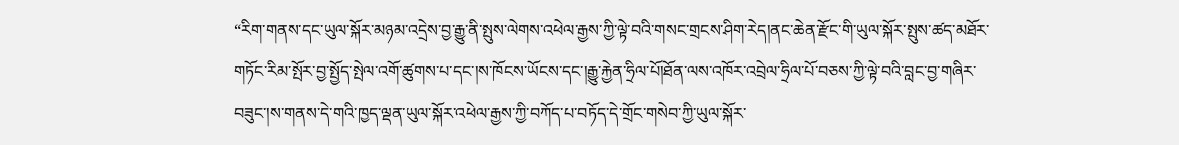“རིག་གནས་དང་ཡུལ་སྐོར་མཉམ་འདྲེས་བྱ་རྒྱུ་ནི་སྤུས་ལེགས་འཕེལ་རྒྱས་ཀྱི་ལྟེ་བའི་གསང་གྲངས་ཤིག་རེད།ནང་ཆེན་རྫོང་གི་ཡུལ་སྐོར་སྤུས་ཚད་མཐོར་གཏོང་རིམ་སྤོར་བྱ་སྤྱོད་སྤེལ་འགོ་ཚུགས་པ་དང་།ས་ཁོངས་ཡོངས་དང་།རྒྱུ་རྐྱེན་ཧྲིལ་པོ།ཐོན་ལས་འཁོར་འབྲེལ་ཧྲིལ་པོ་བཅས་ཀྱི་ལྟེ་བའི་བླང་བྱ་གཞིར་བཟུང་།ས་གནས་དེ་གའི་ཁྱད་ལྡན་ཡུལ་སྐོར་འཕེལ་རྒྱས་ཀྱི་བཀོད་པ་བཏོད་དེ་གྲོང་གསེབ་ཀྱི་ཡུལ་སྐོར་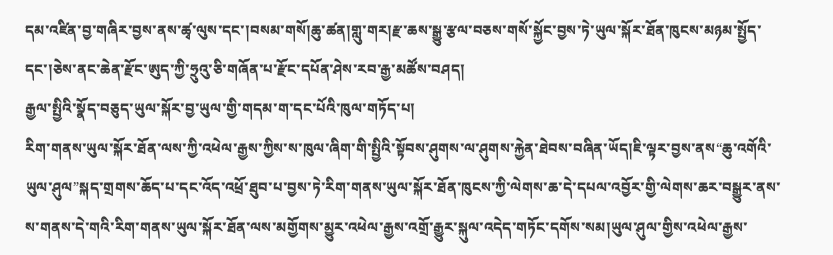དམ་འཛིན་བྱ་གཞིར་བྱས་ནས་ཚྭ་ལུས་དང་།བསམ་གསོ།ཆུ་ཚན།གླུ་གར།རྫ་ཆས་སྒྱུ་རྩལ་བཅས་གསོ་སྐྱོང་བྱས་ཏེ་ཡུལ་སྐོར་ཐོན་ཁུངས་མཉམ་སྤྱོད་དང་།ཅེས་ནང་ཆེན་རྫོང་ཨུད་ཀྱི་ཧྲུའུ་ཅི་གཞོན་པ་རྫོང་དཔོན་ཤེས་རབ་རྒྱ་མཚོས་བཤད།
རྒྱལ་སྤྱིའི་སྣོད་བཅུད་ཡུལ་སྐོར་བྱ་ཡུལ་གྱི་གདམ་ག་དང་པོའི་ཁུལ་གཏོད་པ།
རིག་གནས་ཡུལ་སྐོར་ཐོན་ལས་ཀྱི་འཕེལ་རྒྱས་ཀྱིས་ས་ཁུལ་ཞིག་གི་སྤྱིའི་སྟོབས་ཤུགས་ལ་ཤུགས་རྐྱེན་ཐེབས་བཞིན་ཡོད།ཇི་ལྟར་བྱས་ནས“ཆུ་འགོའི་ཡུལ་ཤུལ”སྐད་གྲགས་ཆོད་པ་དང་འོད་འཕྲོ་ཐུབ་པ་བྱས་ཏེ་རིག་གནས་ཡུལ་སྐོར་ཐོན་ཁུངས་ཀྱི་ལེགས་ཆ་དེ་དཔལ་འབྱོར་གྱི་ལེགས་ཆར་བསྒྱུར་ནས་ས་གནས་དེ་གའི་རིག་གནས་ཡུལ་སྐོར་ཐོན་ལས་མགྱོགས་མྱུར་འཕེལ་རྒྱས་འགྲོ་རྒྱུར་སྐུལ་འདེད་གཏོང་དགོས་སམ།ཡུལ་ཤུལ་གྱིས་འཕེལ་རྒྱས་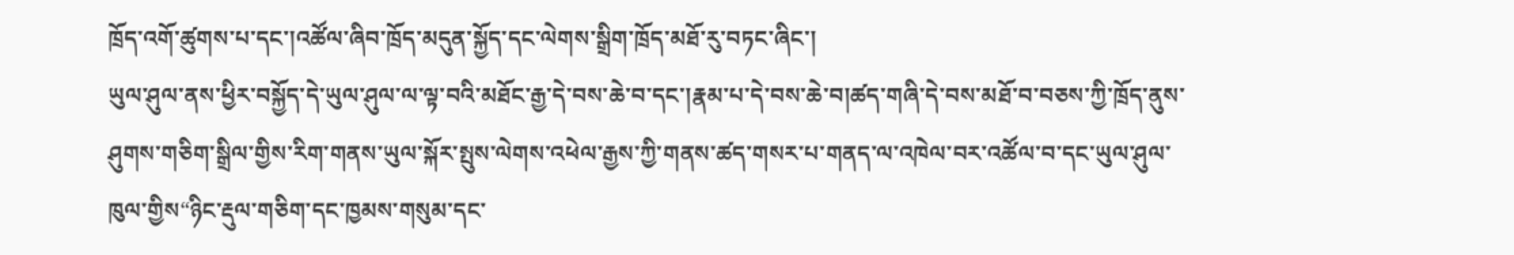ཁྲོད་འགོ་ཚུགས་པ་དང་།འཚོལ་ཞིབ་ཁྲོད་མདུན་སྐྱོད་དང་ལེགས་སྒྲིག་ཁྲོད་མཐོ་རུ་བཏང་ཞིང་།
ཡུལ་ཤུལ་ནས་ཕྱིར་བསྐྱོད་དེ་ཡུལ་ཤུལ་ལ་ལྟ་བའི་མཐོང་རྒྱ་དེ་བས་ཆེ་བ་དང་།རྣམ་པ་དེ་བས་ཆེ་བ།ཚད་གཞི་དེ་བས་མཐོ་བ་བཅས་ཀྱི་ཁྲོད་ནུས་ཤུགས་གཅིག་སྒྲིལ་གྱིས་རིག་གནས་ཡུལ་སྐོར་སྤུས་ལེགས་འཕེལ་རྒྱས་ཀྱི་གནས་ཚད་གསར་པ་གནད་ལ་འཁེལ་བར་འཚོལ་བ་དང་ཡུལ་ཤུལ་ཁུལ་གྱིས“ཉིང་རྡུལ་གཅིག་དང་ཁྱམས་གསུམ་དང་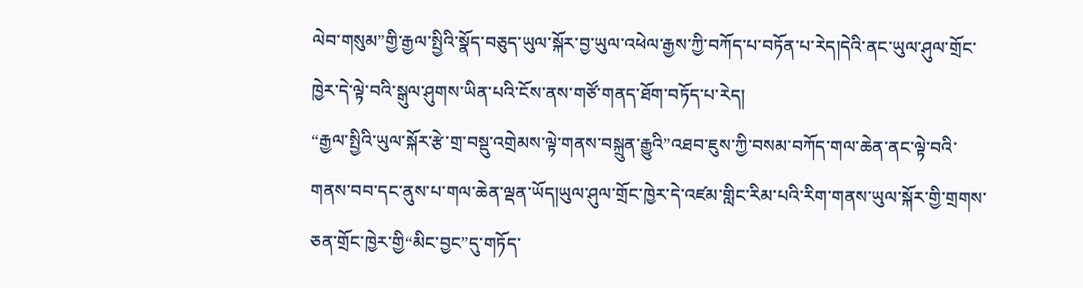ལེབ་གསུམ”གྱི་རྒྱལ་སྤྱིའི་སྣོད་བཅུད་ཡུལ་སྐོར་བྱ་ཡུལ་འཕེལ་རྒྱས་ཀྱི་བཀོད་པ་བཏོན་པ་རེད།དེའི་ནང་ཡུལ་ཤུལ་གྲོང་ཁྱེར་དེ་ལྟེ་བའི་སྒུལ་ཤུགས་ཡིན་པའི་ངོས་ནས་གཙོ་གནད་ཐོག་བཏོད་པ་རེད།
“རྒྱལ་སྤྱིའི་ཡུལ་སྐོར་རྩེ་གྲ་བསྡུ་འགྲེམས་ལྟེ་གནས་བསྐྲུན་རྒྱུའི”འཐབ་ཇུས་ཀྱི་བསམ་བཀོད་གལ་ཆེན་ནང་ལྟེ་བའི་གནས་བབ་དང་ནུས་པ་གལ་ཆེན་ལྡན་ཡོད།ཡུལ་ཤུལ་གྲོང་ཁྱེར་དེ་འཛམ་གླིང་རིམ་པའི་རིག་གནས་ཡུལ་སྐོར་གྱི་གྲགས་ཅན་གྲོང་ཁྱེར་གྱི“མིང་བྱང”དུ་གཏོད་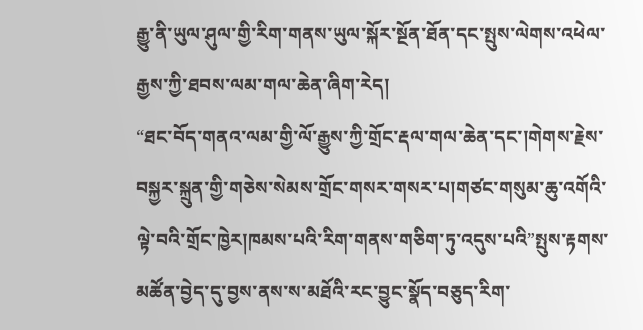རྒྱུ་ནི་ཡུལ་ཤུལ་གྱི་རིག་གནས་ཡུལ་སྐོར་སྔོན་ཐོན་དང་སྤུས་ལེགས་འཕེལ་རྒྱས་ཀྱི་ཐབས་ལམ་གལ་ཆེན་ཞིག་རེད།
“ཐང་བོད་གནའ་ལམ་གྱི་ལོ་རྒྱུས་ཀྱི་གྲོང་རྡལ་གལ་ཆེན་དང་།གེགས་རྗེས་བསྐྱར་སྐྲུན་གྱི་གཅེས་སེམས་གྲོང་གསར་གསར་པ།གཙང་གསུམ་ཆུ་འགོའི་ལྟེ་བའི་གྲོང་ཁྱེར།ཁམས་པའི་རིག་གནས་གཅིག་ཏུ་འདུས་པའི”སྤུས་རྟགས་མཚོན་བྱེད་དུ་བྱས་ནས་ས་མཐོའི་རང་བྱུང་སྣོད་བཅུད་རིག་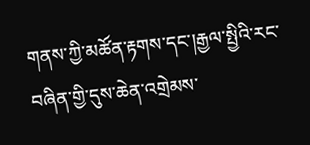གནས་ཀྱི་མཚོན་རྟགས་དང་།རྒྱལ་སྤྱིའི་རང་བཞིན་གྱི་དུས་ཆེན་འགྲེམས་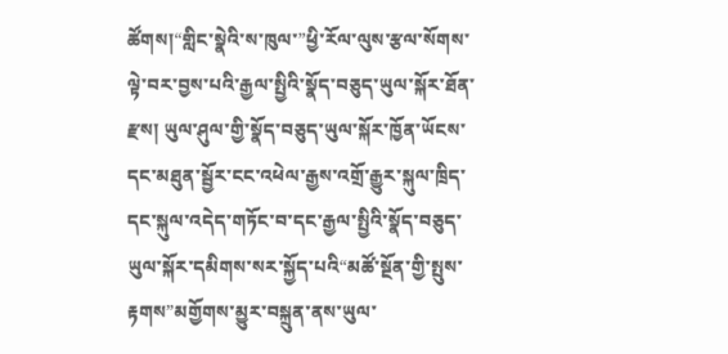ཚོགས།“གླིང་སྣེའི་ས་ཁུལ་”ཕྱི་རོལ་ལུས་རྩལ་སོགས་ལྟེ་བར་བྱས་པའི་རྒྱལ་སྤྱིའི་སྣོད་བཅུད་ཡུལ་སྐོར་ཐོན་རྫས། ཡུལ་ཤུལ་གྱི་སྣོད་བཅུད་ཡུལ་སྐོར་ཁྱོན་ཡོངས་དང་མཐུན་སྦྱོར་ངང་འཕེལ་རྒྱས་འགྲོ་རྒྱུར་སྐུལ་ཁྲིད་དང་སྐུལ་འདེད་གཏོང་བ་དང་རྒྱལ་སྤྱིའི་སྣོད་བཅུད་ཡུལ་སྐོར་དམིགས་སར་སྐྱོད་པའི“མཚོ་སྔོན་གྱི་སྤུས་རྟགས”མགྱོགས་མྱུར་བསྐྲུན་ནས་ཡུལ་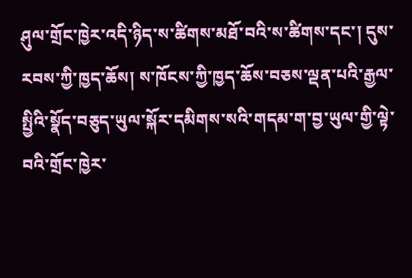ཤུལ་གྲོང་ཁྱེར་འདི་ཉིད་ས་ཚིགས་མཐོ་བའི་ས་ཚིགས་དང་། དུས་རབས་ཀྱི་ཁྱད་ཆོས། ས་ཁོངས་ཀྱི་ཁྱད་ཆོས་བཅས་ལྡན་པའི་རྒྱལ་སྤྱིའི་སྣོད་བཅུད་ཡུལ་སྐོར་དམིགས་སའི་གདམ་ག་བྱ་ཡུལ་གྱི་ལྟེ་བའི་གྲོང་ཁྱེར་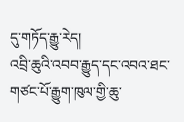དུ་གཏོད་རྒྱུ་རེད།
འབྲི་ཆུའི་འབབ་རྒྱུད་དང་འབའ་ཐང་གཙང་པོ་རྒྱུག་ཁུལ་གྱི་ཆུ་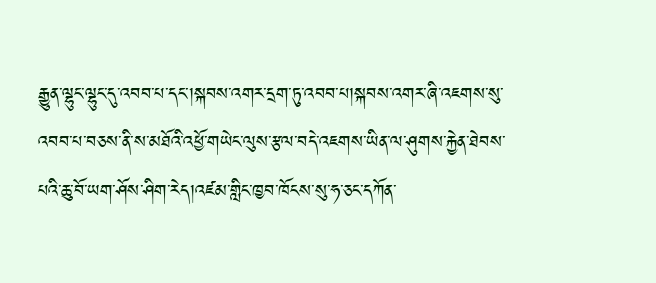རྒྱུན་ལྷུང་ལྷུང་དུ་འབབ་པ་དང་།སྐབས་འགར་དྲག་ཏུ་འབབ་པ།སྐབས་འགར་ཞི་འཇགས་སུ་འབབ་པ་བཅས་ནི་ས་མཐོའི་འཕྱོ་གཡེང་ལུས་རྩལ་བདེ་འཇགས་ཡིན་ལ་ཤུགས་རྐྱེན་ཐེབས་པའི་ཆུ་བོ་ཡག་ཤོས་ཤིག་རེད།འཛམ་གླིང་ཁྱབ་ཁོངས་སུ་ཧ་ཅང་དཀོན་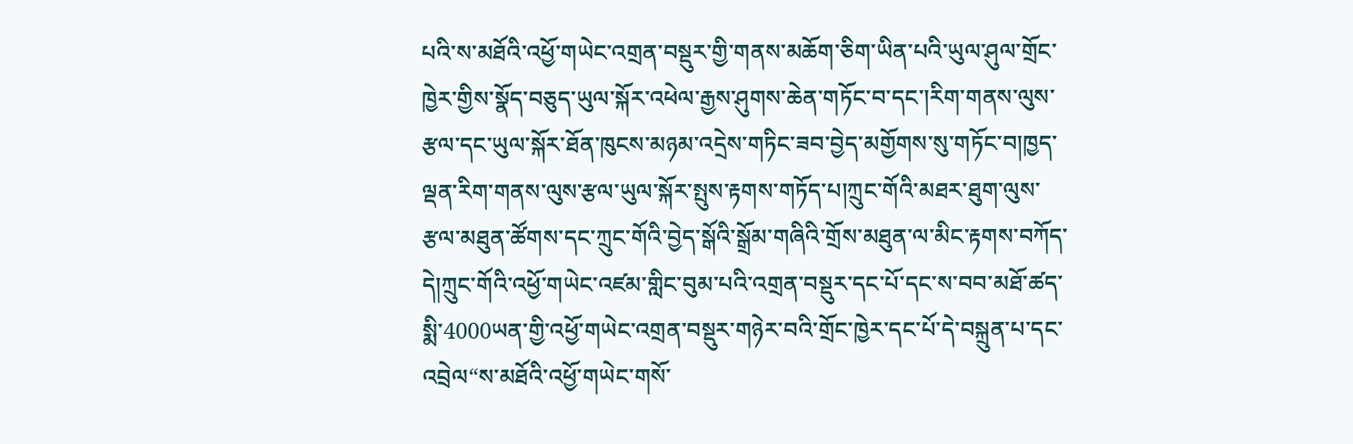པའི་ས་མཐོའི་འཕྱོ་གཡེང་འགྲན་བསྡུར་གྱི་གནས་མཆོག་ཅིག་ཡིན་པའི་ཡུལ་ཤུལ་གྲོང་ཁྱེར་གྱིས་སྣོད་བཅུད་ཡུལ་སྐོར་འཕེལ་རྒྱས་ཤུགས་ཆེན་གཏོང་བ་དང་།རིག་གནས་ལུས་རྩལ་དང་ཡུལ་སྐོར་ཐོན་ཁུངས་མཉམ་འདྲེས་གཏིང་ཟབ་བྱེད་མགྱོགས་སུ་གཏོང་བ།ཁྱད་ལྡན་རིག་གནས་ལུས་རྩལ་ཡུལ་སྐོར་སྤུས་རྟགས་གཏོད་པ།ཀྲུང་གོའི་མཐར་ཐུག་ལུས་རྩལ་མཐུན་ཚོགས་དང་ཀྲུང་གོའི་བྱེད་སྒོའི་སྒྲོམ་གཞིའི་གྲོས་མཐུན་ལ་མིང་རྟགས་བཀོད་དེ།ཀྲུང་གོའི་འཕྱོ་གཡེང་འཛམ་གླིང་བུམ་པའི་འགྲན་བསྡུར་དང་པོ་དང་ས་བབ་མཐོ་ཚད་སྨི་4000ཡན་གྱི་འཕྱོ་གཡེང་འགྲན་བསྡུར་གཉེར་བའི་གྲོང་ཁྱེར་དང་པོ་དེ་བསྐྲུན་པ་དང་འབྲེལ“ས་མཐོའི་འཕྱོ་གཡེང་གསོ་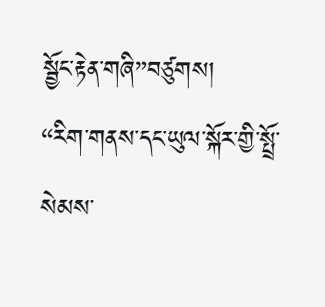སྦྱོང་རྟེན་གཞི”བཙུགས།
“རིག་གནས་དང་ཡུལ་སྐོར་གྱི་སྤྲོ་སེམས་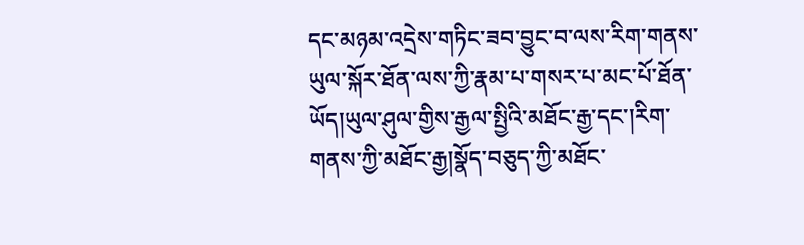དང་མཉམ་འདྲེས་གཏིང་ཟབ་བྱུང་བ་ལས་རིག་གནས་ཡུལ་སྐོར་ཐོན་ལས་ཀྱི་རྣམ་པ་གསར་པ་མང་པོ་ཐོན་ཡོད།ཡུལ་ཤུལ་གྱིས་རྒྱལ་སྤྱིའི་མཐོང་རྒྱ་དང་།རིག་གནས་ཀྱི་མཐོང་རྒྱ།སྣོད་བཅུད་ཀྱི་མཐོང་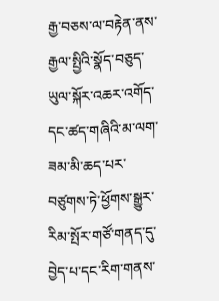རྒྱ་བཅས་ལ་བརྟེན་ནས་རྒྱལ་སྤྱིའི་སྣོད་བཅུད་ཡུལ་སྐོར་འཆར་འགོད་དང་ཚད་གཞིའི་མ་ལག་ཟམ་མི་ཆད་པར་བཙུགས་ཏེ་ཕྱོགས་སྒྱུར་རིམ་སྤོར་གཙོ་གནད་དུ་བྱེད་པ་དང་རིག་གནས་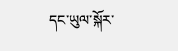དང་ཡུལ་སྐོར་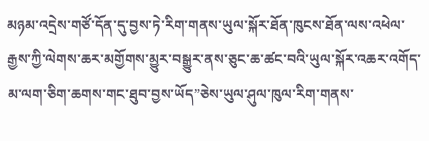མཉམ་འདྲེས་གཙོ་དོན་དུ་བྱས་ཏེ་རིག་གནས་ཡུལ་སྐོར་ཐོན་ཁུངས་ཐོན་ལས་འཕེལ་རྒྱས་ཀྱི་ལེགས་ཆར་མགྱོགས་མྱུར་བསྒྱུར་ནས་ཅུང་ཆ་ཚང་བའི་ཡུལ་སྐོར་འཆར་འགོད་མ་ལག་ཅིག་ཆགས་གང་ཐུབ་བྱས་ཡོད”ཅེས་ཡུལ་ཤུལ་ཁུལ་རིག་གནས་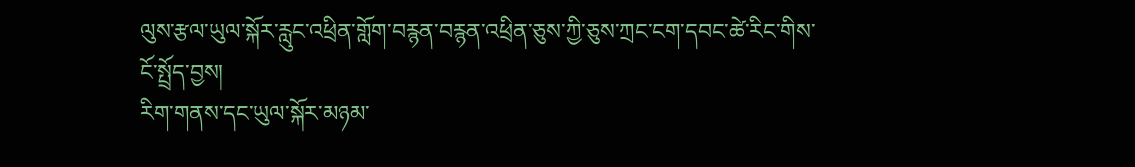ལུས་རྩལ་ཡུལ་སྐོར་རླུང་འཕྲིན་གློག་བརྙན་བརྙན་འཕྲིན་ཅུས་ཀྱི་ཅུས་ཀྲང་ངག་དབང་ཚེ་རིང་གིས་ངོ་སྤྲོད་བྱས།
རིག་གནས་དང་ཡུལ་སྐོར་མཉམ་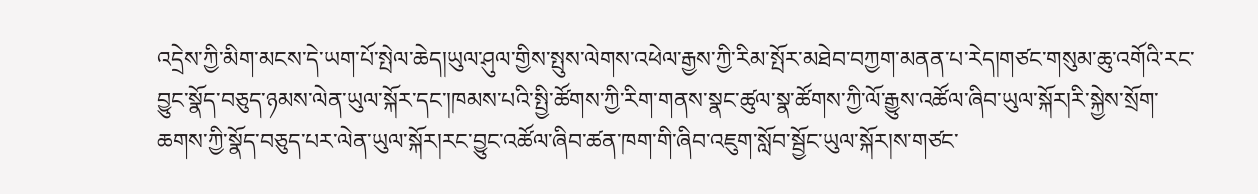འདྲེས་ཀྱི་མིག་མངས་དེ་ཡག་པོ་སྤེལ་ཆེད།ཡུལ་ཤུལ་གྱིས་སྤུས་ལེགས་འཕེལ་རྒྱས་ཀྱི་རིམ་སྤོར་མཐེབ་བཀྱག་མནན་པ་རེད།གཙང་གསུམ་ཆུ་འགོའི་རང་བྱུང་སྣོད་བཅུད་ཉམས་ལེན་ཡུལ་སྐོར་དང་།ཁམས་པའི་སྤྱི་ཚོགས་ཀྱི་རིག་གནས་སྣང་ཚུལ་སྣ་ཚོགས་ཀྱི་ལོ་རྒྱུས་འཚོལ་ཞིབ་ཡུལ་སྐོར།རི་སྐྱེས་སྲོག་ཆགས་ཀྱི་སྣོད་བཅུད་པར་ལེན་ཡུལ་སྐོར།རང་བྱུང་འཚོལ་ཞིབ་ཚན་ཁག་གི་ཞིབ་འཇུག་སློབ་སྦྱོང་ཡུལ་སྐོར།ས་གཙང་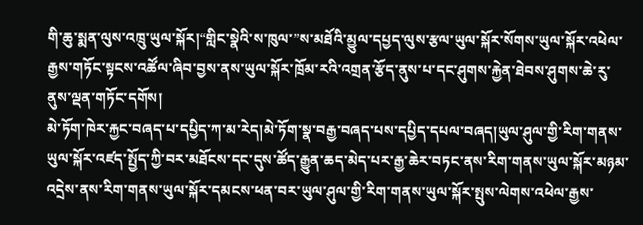གི་ཆུ་སྨན་ལུས་འཁྲུ་ཡུལ་སྐོར།“གླིང་སྣེའི་ས་ཁུལ་”ས་མཐོའི་མྱུལ་དཔྱད་ལུས་རྩལ་ཡུལ་སྐོར་སོགས་ཡུལ་སྐོར་འཕེལ་རྒྱས་གཏོང་སྟངས་འཚོལ་ཞིབ་བྱས་ནས་ཡུལ་སྐོར་ཁྲོམ་རའི་འགྲན་རྩོད་ནུས་པ་དང་ཤུགས་རྐྱེན་ཐེབས་ཤུགས་ཆེ་རུ་ནུས་ལྡན་གཏོང་དགོས།
མེ་ཏོག་ཁེར་རྐྱང་བཞད་པ་དཔྱིད་ཀ་མ་རེད།མེ་ཏོག་སྣ་བརྒྱ་བཞད་པས་དཔྱིད་དཔལ་བཞད།ཡུལ་ཤུལ་གྱི་རིག་གནས་ཡུལ་སྐོར་འཛད་སྤྱོད་ཀྱི་བར་མཐོངས་དང་དུས་ཚོད་རྒྱུན་ཆད་མེད་པར་རྒྱ་ཆེར་བཏང་ནས་རིག་གནས་ཡུལ་སྐོར་མཉམ་འདྲེས་ནས་རིག་གནས་ཡུལ་སྐོར་དམངས་ཕན་བར་ཡུལ་ཤུལ་གྱི་རིག་གནས་ཡུལ་སྐོར་སྤུས་ལེགས་འཕེལ་རྒྱས་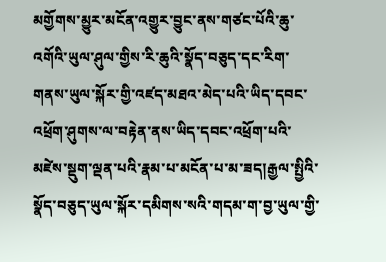མགྱོགས་མྱུར་མངོན་འགྱུར་བྱུང་ནས་གཙང་པོའི་ཆུ་འགོའི་ཡུལ་ཤུལ་གྱིས་རི་ཆུའི་སྣོད་བཅུད་དང་རིག་གནས་ཡུལ་སྐོར་གྱི་འཛད་མཐའ་མེད་པའི་ཡིད་དབང་འཕྲོག་ཤུགས་ལ་བརྟེན་ནས་ཡིད་དབང་འཕྲོག་པའི་མཛེས་སྡུག་ལྡན་པའི་རྣམ་པ་མངོན་པ་མ་ཟད།རྒྱལ་སྤྱིའི་སྣོད་བཅུད་ཡུལ་སྐོར་དམིགས་སའི་གདམ་ག་བྱ་ཡུལ་གྱི་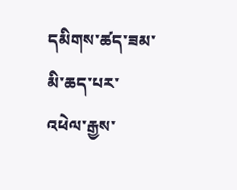དམིགས་ཚད་ཟམ་མི་ཆད་པར་འཕེལ་རྒྱས་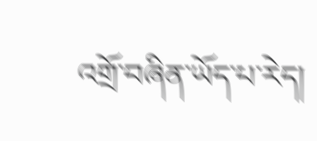འགྲོ་བཞིན་ཡོད་པ་རེད།